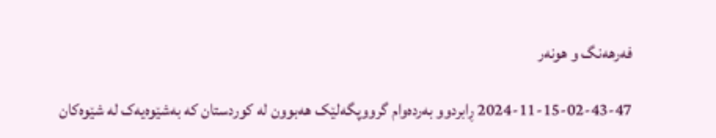فه‌رهه‌نگ‌ و هونه‌ر

2024-11-15-02-43-47 ڕابردوو بەردەوام گرووپگەلێک هەبوون لە کوردستان کە بەشێوەیەک لە شێوەکان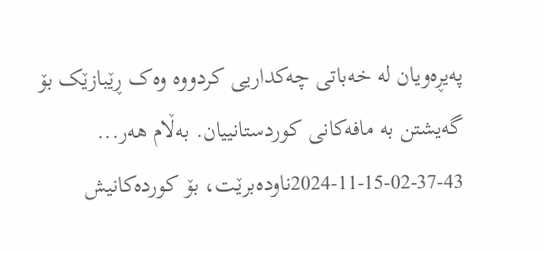پەیڕەویان لە خەباتی چەکداریی کردووە وەک ڕێبازێک بۆ گەیشتن بە مافەکانی کوردستانییان. بەڵام هەر...
2024-11-15-02-37-43ناودەبرێت، بۆ کوردەکانیش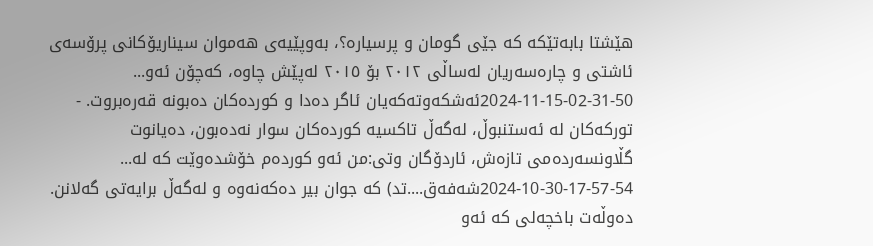هێشتا بابەتێکە کە جێی گومان و پرسیارە؟، بەوپێیەی هەموان سیناریۆکانی پرۆسەی ئاشتی و چارەسەریان لەساڵی ٢٠١٢ بۆ ٢٠١٥ لەپێش چاوە، کەچۆن ئەو...
2024-11-15-02-31-50ئەشكەوتەكەیان ئاگر دەدا و كوردەكان دەبونە قەرەبروت. - توركەكان لە ئەستنبوڵ، لەگەڵ تاكسیە كوردەكان سوار نەدەبون، دەیانوت گڵاونسەردەمی تازەش، ئاردۆگان وتی:من ئەو كوردەم خۆشدەوێت كە لە...
2024-10-30-17-57-54شەفەق....تد) کە جوان بیر دەکەنەوە و لەگەڵ برایەتی گەلانن. دەوڵەت باخچەلی کە ئەو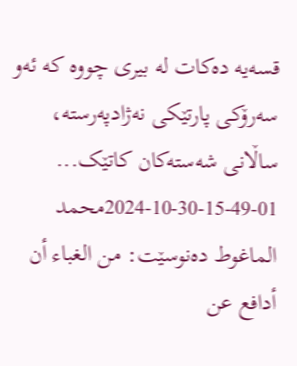قسەیە دەکات لە بیری چووە کە ئەو سەرۆکی پارتێکی نەژادپەرستە، ساڵانی شەستەکان کاتێک...
2024-10-30-15-49-01محمد الماغوط دەنوسێت: من الغباء أن أدافع عن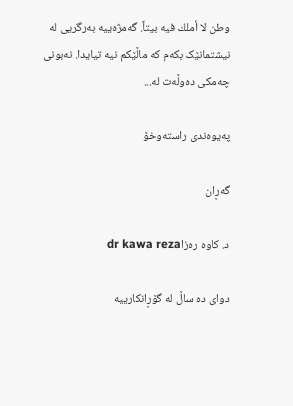وطن لا أملك فيه بيتاً. گەمژەییە بەرگریی لە نیشتمانێک بکەم کە ماڵێکم نیە تیایدا. نەبونی چەمکی دەوڵەت لە...

په‌یوه‌ندی راسته‌وخۆ

گه‌ڕان

د. كاوه‌ ره‌زاdr kawa reza

دوای ده‌ ساڵ له‌ گۆڕانكارییه‌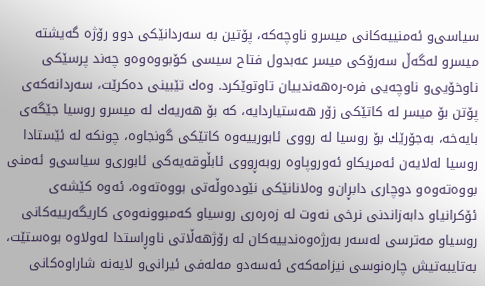سیاسی‌و ئه‌منییه‌كانی میسرو ناوچه‌كه‌، پۆتین به‌ سه‌ردانێكی دوو رۆژه‌ گه‌یشته‌ میسرو له‌گه‌ڵ سه‌رۆكی میسر عه‌بدول فتاح سیسی كۆبووه‌وه‌و چه‌ند پرسێكی ناوخۆیی‌‌و ناوچه‌یی فره‌-ره‌هه‌ندییان تاوتوێكرد. وه‌ك تێبینی‌ ده‌كرێت، سه‌ردانه‌كه‌ی پۆتن بۆ میسر له‌ كاتێكی زۆر هه‌ستیاردایه‌، كه‌ بۆ هه‌ریه‌ك له‌ میسرو روسیا جێگه‌ی‌ بایه‌خه‌، به‌جۆرێك بۆ روسیا له‌ رووی‌ ئابورییه‌وه‌ كاتێكی‌ گونجاوه‌، چونكه‌ له‌ ئێستادا روسیا له‌لایه‌ن ئه‌مریكاو ئه‌وروپاوه‌ روبه‌ڕووی ئابڵوقه‌یه‌كی ئابوری‌و سیاسی‌و ئه‌منی بووه‌ته‌وه‌و دوچاری‌ دابڕان‌و وه‌لانانێكی نێوده‌وڵه‌تی بووه‌ته‌وه‌، ئه‌وه‌ كێشه‌ی ئۆكرانیاو دابه‌زاندنی نرخی نه‌وت له‌ زه‌ره‌ری روسیاو كه‌مبوونه‌وه‌ی كاریگه‌رییه‌كانی روسیاو مه‌ترسی له‌سه‌ر به‌رژه‌وه‌ندییه‌كان له‌ رۆژهه‌ڵاتی ناوڕاستدا له‌ولاوه‌ بوه‌ستێت، به‌تایبه‌تیش چاره‌نوسی نیزامه‌كه‌ی ئه‌سه‌دو مه‌له‌فی ئیرانی‌و لایه‌نه‌ شاراوه‌كانی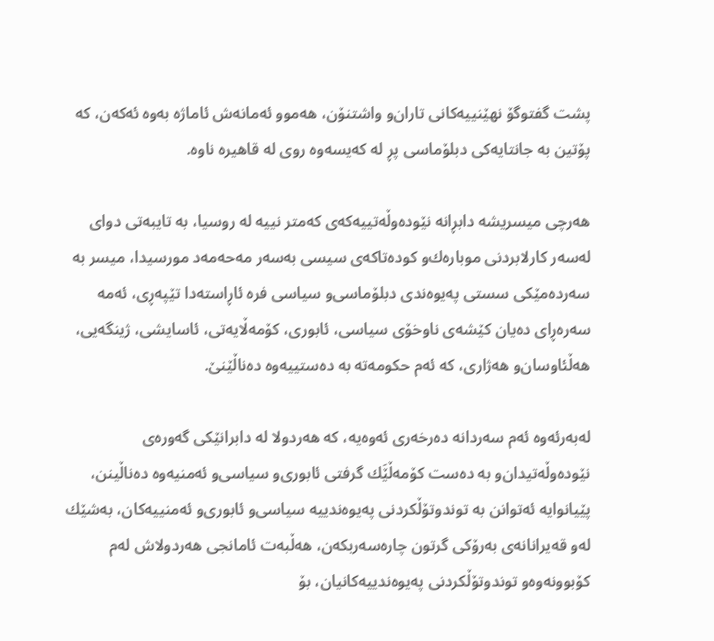پشت گفتوگۆ نهێنییه‌كانی تاران‌و واشتنۆن، هه‌موو ئه‌مانه‌ش ئاماژه‌ به‌وه‌ ئه‌كه‌ن، كه‌ پۆتین به‌ جانتایه‌كی‌ دبلۆماسی پڕ له‌ كه‌یسه‌وه‌ روی له‌ قاهیره‌ ناوه‌.

هه‌رچی میسریشه‌ دابڕانه‌ نێوده‌وڵه‌تییه‌كه‌ی كه‌متر نییه‌ له‌ روسیا، به‌ تایبه‌تی دوای له‌سه‌ر كارلابردنی موباره‌ك‌و كوده‌تاكه‌ی سیسی به‌سه‌ر مه‌حه‌مه‌د مورسیدا، میسر به‌ سه‌رده‌مێكی سستی په‌یوه‌ندی دبلۆماسی‌و سیاسی فره‌ ئاڕاسته‌دا تێپه‌ڕی، ئه‌مه‌ سه‌ره‌ڕای ده‌یان كێشه‌ی ناوخۆی سیاسی، ئابوری، كۆمه‌ڵایه‌تی، ئاسایشی‌، ژینگه‌یی، هه‌ڵئاوسان‌و هه‌ژاری، كه‌ ئه‌م حكومه‌ته‌ به‌ ده‌ستییه‌وه‌ ده‌ناڵێنێ‌.

له‌به‌رئه‌وه‌ ئه‌م سه‌ردانه‌ ده‌رخه‌ری ئه‌وه‌یه‌، كه‌ هه‌ردولا له‌ دابرانێكی گه‌وره‌ی نێوده‌وڵه‌تیدان‌و به‌ ده‌ست كۆمه‌ڵێَك گرفتی‌ ئابوری‌و سیاسی‌و ئه‌منیه‌وه‌ ده‌ناڵینن، پێیانوایه‌ ئه‌توانن به‌ توندوتۆڵكردنی په‌یوه‌ندییه‌ سیاسی‌و ئابوری‌و ئه‌منییه‌كان، به‌شێك له‌و قه‌یرانانه‌ی به‌رۆكی گرتون چاره‌سه‌ربكه‌ن، هه‌ڵبه‌ت ئامانجی هه‌ردولاش له‌م كۆبوونه‌وه‌و توندوتۆڵكردنی‌ په‌یوه‌ندییه‌كانیان، بۆ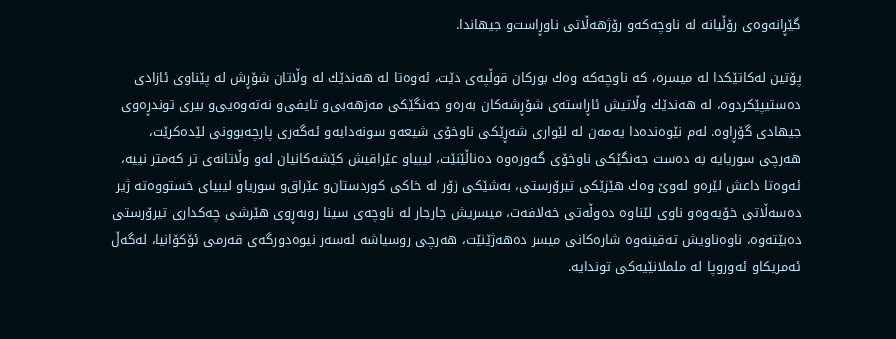گێڕانه‌وه‌ی رۆڵیانه‌ له‌ ناوچه‌كه‌و رۆژهه‌ڵاتی ناوڕاست‌و جیهاندا.

پۆتین له‌كاتێكدا له‌ میسره‌، كه‌ ناوچه‌كه‌ وه‌ك بوركان قوڵپه‌ی دێت، ئه‌وه‌تا له‌ هه‌ندێك له‌ وڵاتان شۆڕش له‌ پێناوی ئازادی ده‌ستیپێكردوه‌، له‌ هه‌ندێك وڵاتیش ئاڕاسته‌ی شۆڕشه‌كان به‌ره‌و جه‌نگێكی مه‌زهه‌بی‌و تایفی‌و نه‌ته‌وه‌یی‌و بیری توندڕه‌وی جیهادی گۆڕاوه‌. له‌م نێوه‌نده‌دا یه‌مه‌ن له‌ لێواری شه‌ڕێكی ناوخۆی شیعه‌و سونه‌دایه‌و ئه‌گه‌ری پارچه‌بوونی لێده‌كرێت، هه‌رچی سوریایه‌ به‌ ده‌ست جه‌نگێكی ناوخۆی گه‌وره‌وه‌ ده‌ناڵێنێت، لیبیا‌و عێراقیش كێشه‌كانیان له‌و وڵاتانه‌ی تر كه‌متر نییه‌، ئه‌وه‌تا داعش لێره‌و له‌وێ وه‌ك هێزێكی تیرۆرستی، به‌شێكی زۆر له‌ خاكی كوردستان‌و عێراق‌و سوریاو لیبیای خستووه‌ته‌ ژیر ده‌سه‌ڵاتی خۆیه‌وه‌و ناوی لێناوه‌ ده‌وڵه‌تی خه‌لافه‌ت، میسریش جارجار له‌ ناوچه‌ی سینا روبه‌ڕوی هێرشی چه‌كداری تیرۆرستی ده‌بێته‌وه‌، ناوه‌ناویش ته‌قینه‌وه‌ شاره‌كانی میسر ده‌هه‌ژێنێت، هه‌رچی روسیاشه‌ له‌سه‌ر نیوه‌دورگه‌ی قه‌رمی ئۆكۆانیا، له‌گه‌ڵ ئه‌مریكاو ئه‌وروپا له‌ ململانێیه‌كی توندایه‌.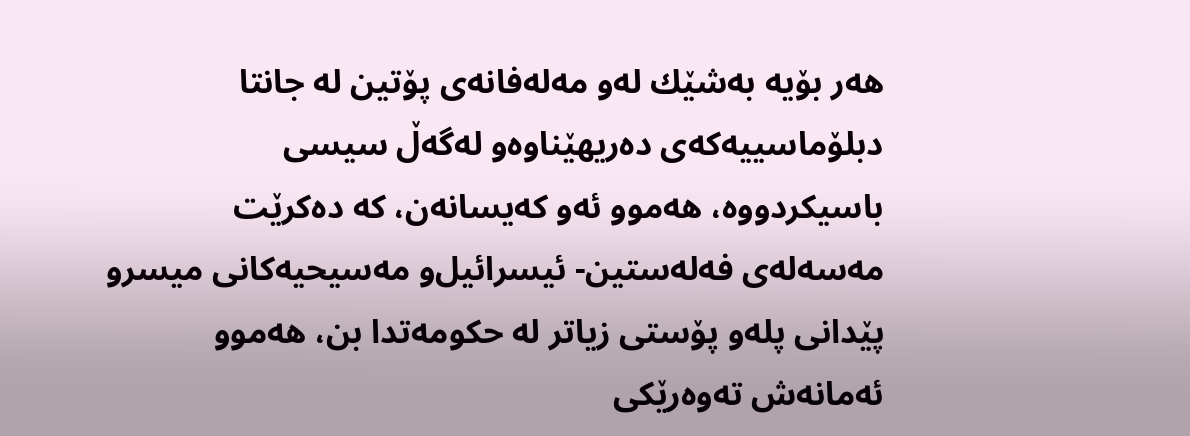هه‌ر بۆیه‌ به‌شێك له‌و مه‌له‌فانه‌ی پۆتین له‌ جانتا دبلۆماسییه‌كه‌ی ده‌ریهێناوه‌و له‌گه‌ڵ سیسی باسیكردووه‌، هه‌موو ئه‌و كه‌یسانه‌ن، كه‌ ده‌كرێت مه‌سه‌له‌ی فه‌له‌ستین- ئیسرائیل‌و مه‌سیحیه‌كانی میسرو پێدانی پله‌و پۆستی زیاتر له‌ حكومه‌تدا بن، هه‌موو ئه‌مانه‌ش ته‌وه‌رێكی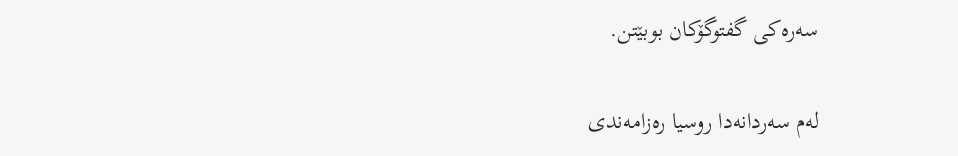سه‌ره‌كی‌ گفتوگۆكان بوبێتن.

له‌م سه‌ردانه‌دا روسیا ره‌زامه‌ندی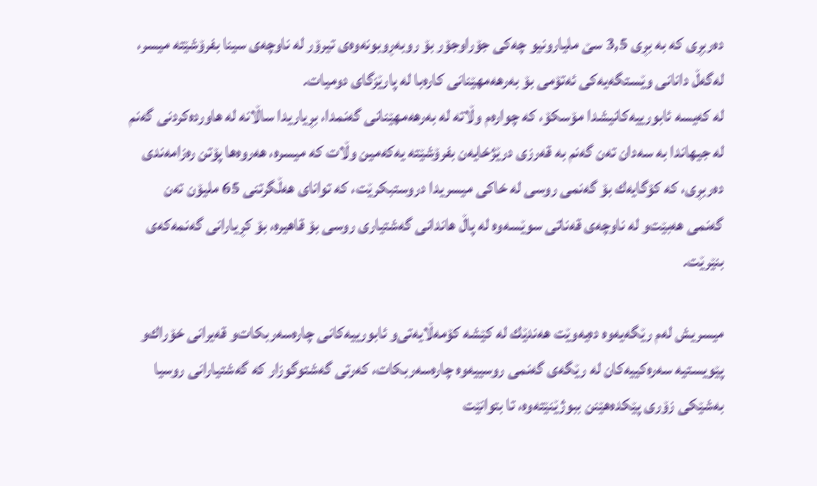ده‌ربڕی كه‌ به‌ بڕی‌ 3,5 سێ‌ ملیارونیو چه‌كی جۆراوجۆر بۆ روبه‌ڕوبونه‌وه‌ی تیرۆر له‌ ناوچه‌ی سینا بفرۆشێته‌ میسر، له‌گه‌ڵ دانانی وێستگه‌یه‌كی ئه‌تۆمی بۆ به‌رهه‌مهێنانی كاره‌با له‌ پارێزگای دومیات.
له‌ كه‌یسه‌ ئابورییه‌كانیشدا مۆسكۆ، كه‌ چواره‌م وڵاته‌ له‌ به‌رهه‌مهێنانی گه‌نمدا، بڕیاریدا ساڵانه‌ له‌ هاورده‌كردنی گه‌نم له‌ جیهاندا به‌ سه‌دان ته‌ن گه‌نم به‌ قه‌رزی درێژخایه‌ن بفرۆشێته‌ یه‌كه‌مین وڵات كه‌ میسره‌، هه‌روه‌ها پۆتن ره‌زامه‌ندی‌ ده‌ربڕی، كه‌ كۆگایه‌ك بۆ گه‌نمی روسی له‌ خاكی میسریدا دروستبكرێت، كه‌ توانای هه‌ڵگرتنی 65 ملیۆن ته‌ن گه‌نمی هه‌بێت‌و له‌ ناوچه‌ی قه‌ناتی سوێسه‌وه‌ له‌ پاڵ هاندانی گه‌شتیاری روسی بۆ قاهیره‌، بۆ كڕیارانی‌ گه‌نمه‌كه‌ی بنێرێت.

میسریش له‌م رێگه‌یه‌وه‌ ده‌یه‌وێت هه‌ندێك له‌ كێشه‌ كۆمه‌ڵایه‌تی‌و ئابورییه‌كانی چاره‌سه‌ربكات‌و قه‌یرانی خۆراك‌و پێویستیه‌ سه‌ره‌كییه‌كان له‌ رێگه‌ی گه‌نمی روسییه‌وه‌ چاره‌سه‌ربكات، كه‌رتی گه‌شتوگوزار كه‌ گه‌شتیارانی روسیا به‌شێكی زۆری پێكده‌هێنن ببوژێنێته‌وه‌، تا بتوانێت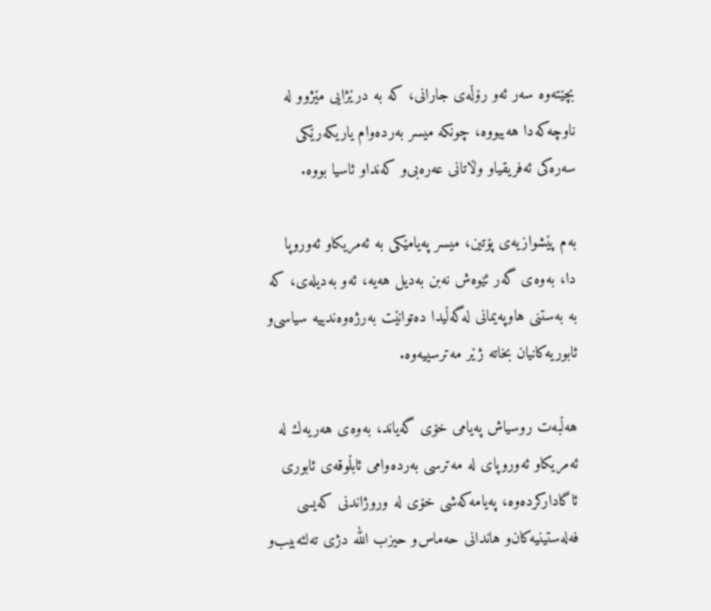بچێته‌وه‌ سه‌ر ئه‌و رۆڵه‌ی جارانی، كه‌ به‌ درێژایی مێژوو له‌ ناوچه‌كه‌دا هه‌یبووه‌، چونكه‌ میسر به‌رده‌وام یاریكه‌رێكی سه‌ره‌كی ئه‌فریقیاو وڵاتانی عه‌ره‌بی‌و كه‌نداو ئاسیا بووه‌.

به‌م پێشوازیه‌ی پۆتین، میسر په‌یامێكی به‌ ئه‌مریكاو ئه‌وروپا دا، به‌وه‌ی گه‌ر ئێوه‌ش نه‌بن به‌دیل هه‌یه‌، ئه‌و به‌دیله‌ی، كه‌ به‌ به‌ستنی هاوپه‌یمانی له‌گه‌ڵیدا ده‌توانێت به‌رژه‌وه‌ندییه‌ سیاسی‌و ئابوریه‌كانیان بخاته‌ ژێر مه‌ترسییه‌وه‌.

هه‌ڵبه‌ت روسیاش په‌یامی خۆی گه‌یاند، به‌وه‌ی‌ هه‌ریه‌ك له‌ ئه‌مریكاو ئه‌وروپای له‌ مه‌ترسی به‌رده‌وامی ئابڵوقه‌ی ئابوری ئاگاداركرده‌وه‌، په‌یامه‌كه‌شی خۆی له‌ وروژاندنی كه‌یسی فه‌له‌ستینیه‌كان‌و هاندانی حه‌ماس‌و حیزب الله دژی ته‌لئه‌بیب‌و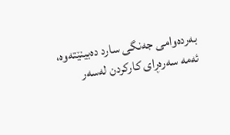به‌رده‌وامی جه‌نگی سارد ده‌بینێته‌وه‌، ئه‌مه‌ سه‌ره‌ڕای كاركردن له‌سه‌ر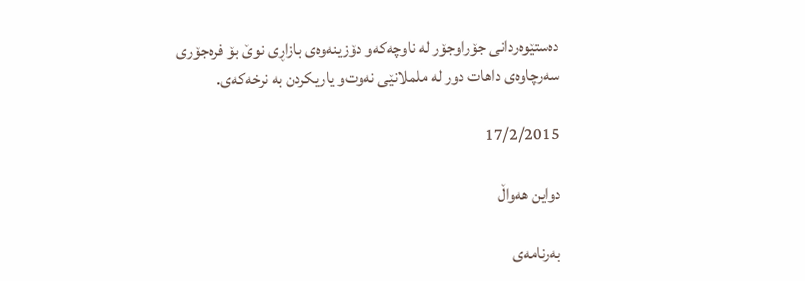ده‌ستێوه‌ردانی جۆراوجۆر له‌ ناوچه‌كه‌و دۆزینه‌وه‌ی بازاڕی نوێ‌ بۆ فره‌جۆری سه‌رچاوه‌ی داهات دور له‌ ململانێی نه‌وت‌و یاریكردن به‌ نرخه‌كه‌ی.

17/2/2015

دواین هه‌واڵ

به‌رنامه‌ی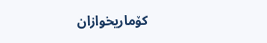کۆماریخوازان